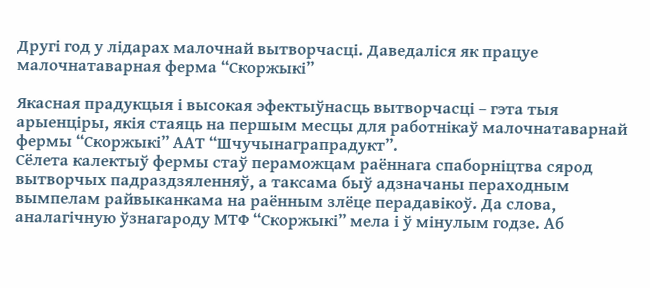Другі год у лідарах малочнай вытворчасці. Даведаліся як працуе малочнатаварная ферма “Скоржыкі”

Якасная прадукцыя і высокая эфектыўнасць вытворчасці – гэта тыя арыенціры, якія стаяць на першым месцы для работнікаў малочнатаварнай фермы “Скоржыкі” ААТ “Шчучынаграпрадукт”.
Сёлета калектыў фермы стаў пераможцам раённага спаборніцтва сярод вытворчых падраздзяленняў, а таксама быў адзначаны пераходным вымпелам райвыканкама на раённым злёце перадавікоў. Да слова, аналагічную ўзнагароду МТФ “Скоржыкі” мела і ў мінулым годзе. Аб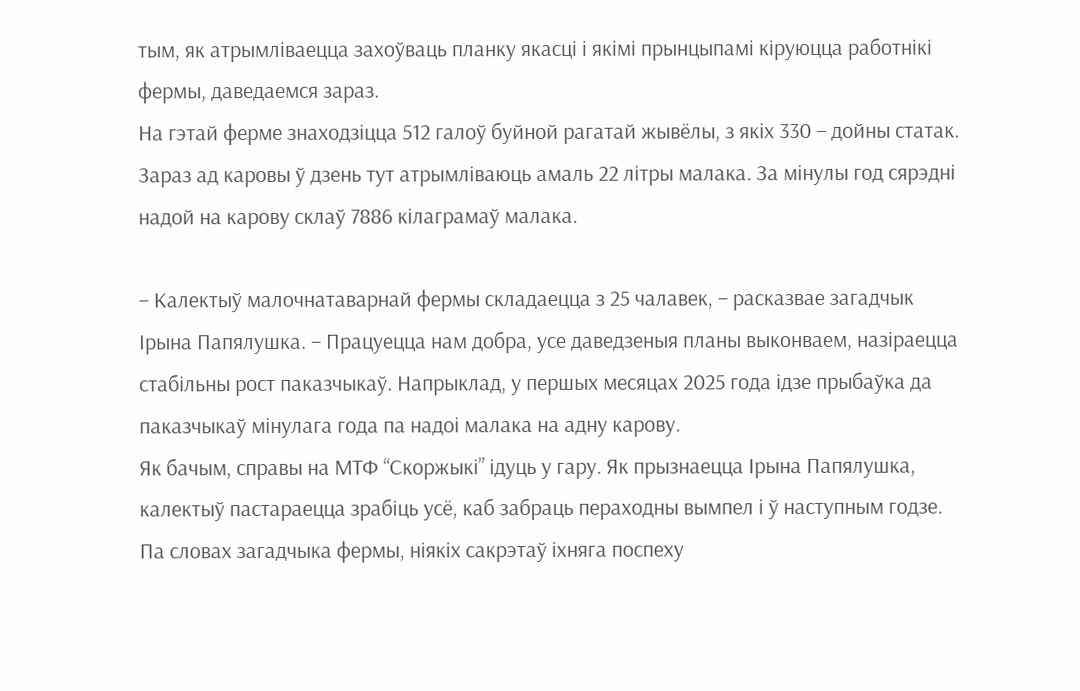тым, як атрымліваецца захоўваць планку якасці і якімі прынцыпамі кіруюцца работнікі фермы, даведаемся зараз.
На гэтай ферме знаходзіцца 512 галоў буйной рагатай жывёлы, з якіх 330 – дойны статак. Зараз ад каровы ў дзень тут атрымліваюць амаль 22 літры малака. За мінулы год сярэдні надой на карову склаў 7886 кілаграмаў малака.

– Калектыў малочнатаварнай фермы складаецца з 25 чалавек, – расказвае загадчык Ірына Папялушка. – Працуецца нам добра, усе даведзеныя планы выконваем, назіраецца стабільны рост паказчыкаў. Напрыклад, у першых месяцах 2025 года ідзе прыбаўка да паказчыкаў мінулага года па надоі малака на адну карову.
Як бачым, справы на МТФ “Скоржыкі” ідуць у гару. Як прызнаецца Ірына Папялушка, калектыў пастараецца зрабіць усё, каб забраць пераходны вымпел і ў наступным годзе. Па словах загадчыка фермы, ніякіх сакрэтаў іхняга поспеху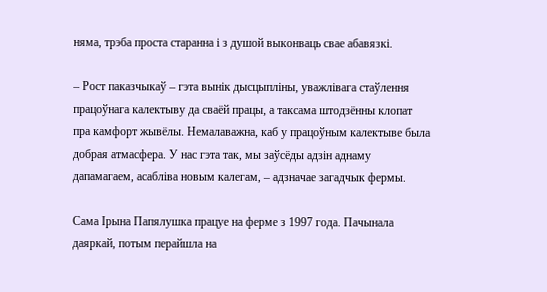няма, трэба проста старанна і з душой выконваць свае абавязкі.

– Рост паказчыкаў – гэта вынік дысцыпліны, уважлівага стаўлення працоўнага калектыву да сваёй працы, а таксама штодзённы клопат пра камфорт жывёлы. Немалаважна, каб у працоўным калектыве была добрая атмасфера. У нас гэта так, мы заўсёды адзін аднаму дапамагаем, асабліва новым калегам, – адзначае загадчык фермы.

Сама Ірына Папялушка працуе на ферме з 1997 года. Пачынала даяркай, потым перайшла на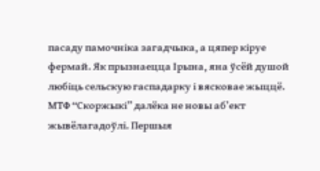пасаду памочніка загадчыка, а цяпер кіруе фермай. Як прызнаецца Ірына, яна ўсёй душой любіць сельскую гаспадарку і вясковае жыццё.
МТФ “Скоржыкі” далёка не новы аб’ект жывёлагадоўлі. Першыя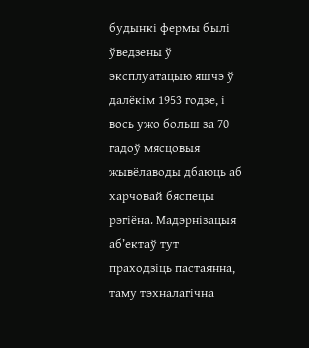будынкі фермы былі ўведзены ў эксплуатацыю яшчэ ў далёкім 1953 годзе, і вось ужо больш за 70 гадоў мясцовыя жывёлаводы дбаюць аб харчовай бяспецы рэгіёна. Мадэрнізацыя аб’ектаў тут праходзіць пастаянна, таму тэхналагічна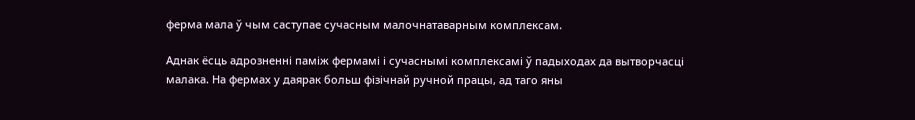ферма мала ў чым саступае сучасным малочнатаварным комплексам.

Аднак ёсць адрозненні паміж фермамі і сучаснымі комплексамі ў падыходах да вытворчасці малака. На фермах у даярак больш фізічнай ручной працы, ад таго яны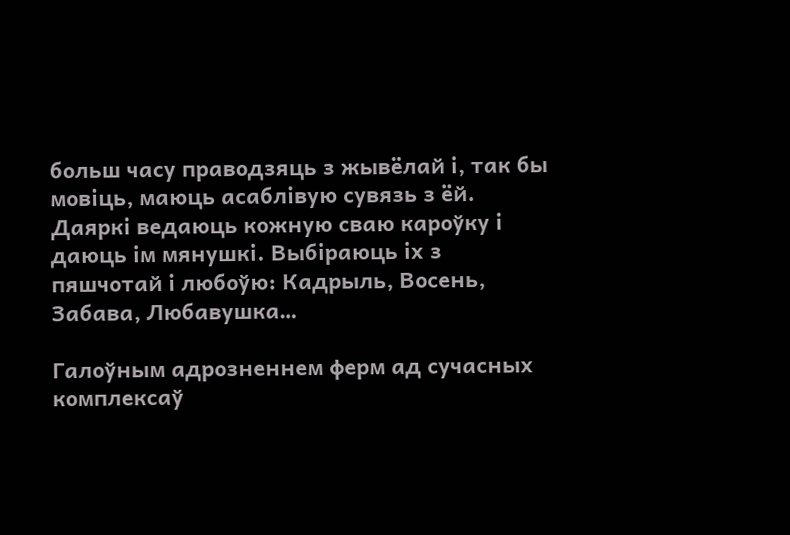больш часу праводзяць з жывёлай і, так бы мовіць, маюць асаблівую сувязь з ёй. Даяркі ведаюць кожную сваю кароўку і даюць ім мянушкі. Выбіраюць іх з пяшчотай і любоўю: Кадрыль, Восень, Забава, Любавушка…

Галоўным адрозненнем ферм ад сучасных комплексаў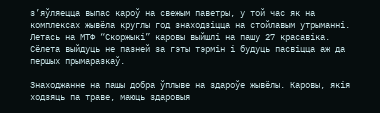з’яўляецца выпас кароў на свежым паветры, у той час як на комплексах жывёла круглы год знаходзіцца на стойлавым утрыманні. Летась на МТФ “Скоржыкі” каровы выйшлі на пашу 27 красавіка. Сёлета выйдуць не пазней за гэты тэрмін і будуць пасвіцца аж да першых прымаразкаў.

Знаходжанне на пашы добра ўплыве на здароўе жывёлы. Каровы, якія ходзяць па траве, маюць здаровыя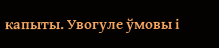капыты. Увогуле ўмовы і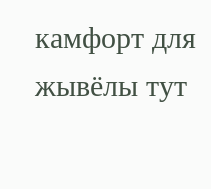камфорт для жывёлы тут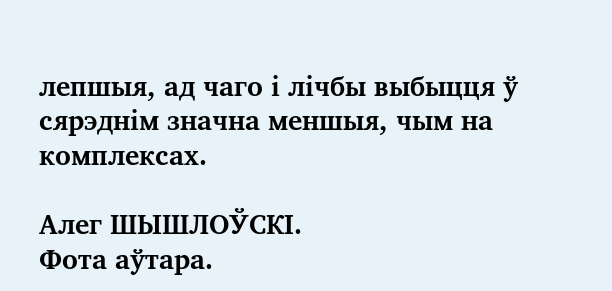лепшыя, ад чаго і лічбы выбыцця ў сярэднім значна меншыя, чым на комплексах.

Алег ШЫШЛОЎСКІ.
Фота аўтара.